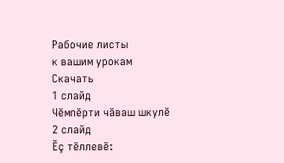Рабочие листы
к вашим урокам
Скачать
1 слайд
Чӗмпӗрти чӑваш шкулĕ
2 слайд
Ĕç тĕллевĕ: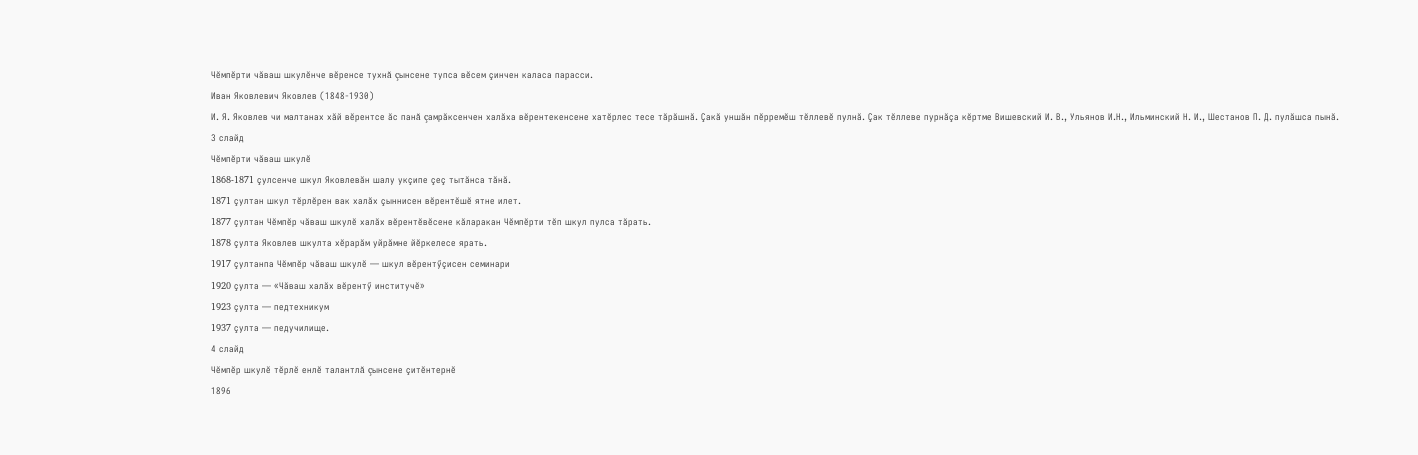Чĕмпĕрти чăваш шкулĕнче вĕренсе тухнă çынсене тупса вĕсем çинчен каласа парасси.
Иван Яковлевич Яковлев (1848-1930)
И. Я. Яковлев чи малтанах хăй вĕрентсе ăс панă çамрăксенчен халăха вĕрентекенсене хатĕрлес тесе тăрăшнă. Çакă уншăн пĕрремĕш тĕллевĕ пулнă. Çак тĕллеве пурнăçа кĕртме Вишевский И. В., Ульянов И.Н., Ильминский Н. И., Шестанов П. Д. пулăшса пынă.
3 слайд
Чӗмпӗрти чӑваш шкулĕ
1868-1871 çулсенче шкул Яковлевăн шалу укçипе çеç тытăнса тăнă.
1871 çултан шкул тĕрлĕрен вак халăх çыннисен вĕрентĕшĕ ятне илет.
1877 çултан Чĕмпĕр чăваш шкулĕ халăх вĕрентĕвĕсене кăларакан Чĕмпĕрти тĕп шкул пулса тăрать.
1878 çулта Яковлев шкулта хĕрарăм уйрăмне йĕркелесе ярать.
1917 çултанпа Чĕмпĕр чăваш шкулĕ — шкул вĕрентӳçисен семинари
1920 çулта — «Чăваш халăх вĕрентӳ институчĕ»
1923 çулта — педтехникум
1937 çулта — педучилище.
4 слайд
Чĕмпĕр шкулĕ тĕрлĕ енлĕ талантлă çынсене çитĕнтернĕ
1896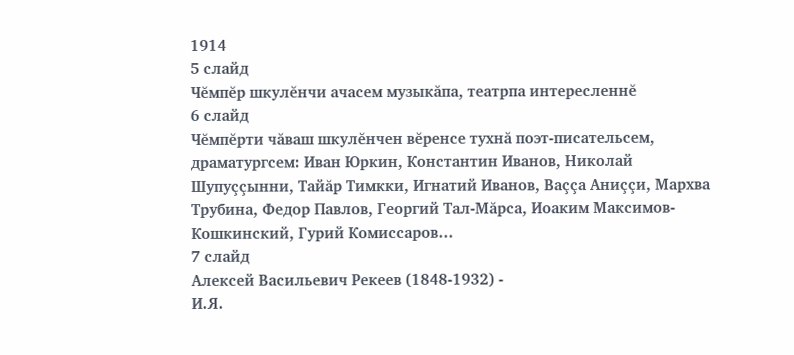1914
5 слайд
Чĕмпĕр шкулĕнчи ачасем музыкăпа, театрпа интересленнĕ
6 слайд
Чĕмпĕрти чăваш шкулĕнчен вĕренсе тухнă поэт-писательсем, драматургсем: Иван Юркин, Константин Иванов, Николай Шупуççынни, Тайăр Тимкки, Игнатий Иванов, Ваççа Аниççи, Мархва Трубина, Федор Павлов, Георгий Тал-Мăрса, Иоаким Максимов-Кошкинский, Гурий Комиссаров…
7 слайд
Алексей Васильевич Рекеев (1848-1932) -
И.Я.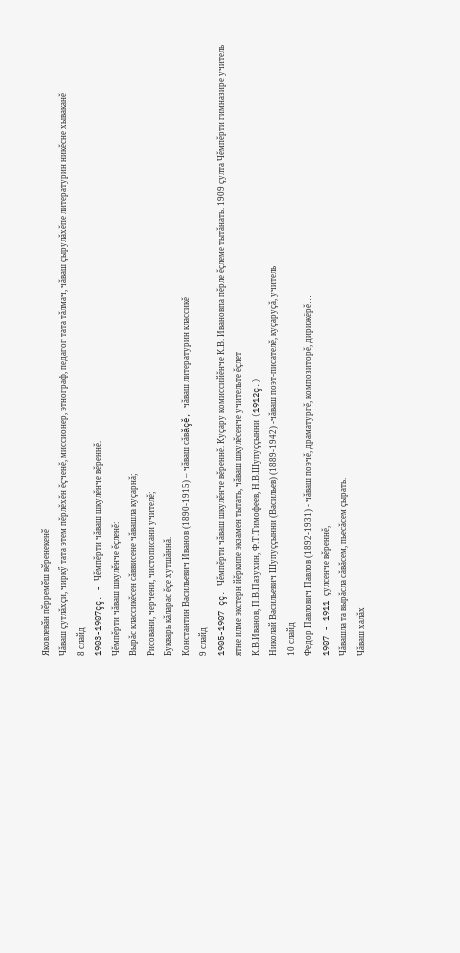Яковлевӑн пӗрремӗш вӗренекенӗ
Чăваш çутлăхçи, чиркӳ тата этем пĕрлĕхĕн ĕçченĕ, миссионер, этнограф, педагог тата тăлмач, чăваш çырулăхĕпе литературин никĕсне хываканĕ
8 слайд
1903-1907çç. - Чĕмпĕрти чăваш шкулĕнче вĕреннĕ.
Чĕмпĕрти чăваш шкулĕнче ĕçленĕ:
Вырăс классикĕсен сăввисене чăвашла куçарнă;
Рисовани, черчени, чистописани учителĕ;
Букварь кăларас ĕçе хутшăннă.
Константин Васильевич Иванов (1890-1915) – чăваш сăвăçĕ, чăваш литературин классикĕ
9 слайд
1905-1907 çç. Чĕмпĕрти чăваш шкулĕнче вĕреннĕ. Куçару комиссийĕнче К.В. Ивановпа пĕрле ĕçлеме тытăнать. 1909 çулта Чĕмпĕрти гимназире учитель ятне илме экстерн йĕркипе экзамен тытать, чăваш шкулĕсенче учительте ĕçлет
К.В.Иванов, П.В.Пазухин, Ф.Т.Тимофеев, Н.В.Шупуççынни (1912ç.)
Николай Васильевич Шупуççынни (Васильев) (1889-1942) -чăваш поэт-писателĕ, куçаруçă, учитель
10 слайд
Федор Павлович Павлов (1892-1931) - чăваш поэчĕ, драматургĕ, композиторĕ, дирижёрĕ…
1907 - 1911 çулсенче вĕреннĕ,
Чăвашла та вырăсла сăвăсем, пьесăсем çырать.
Чăваш халăх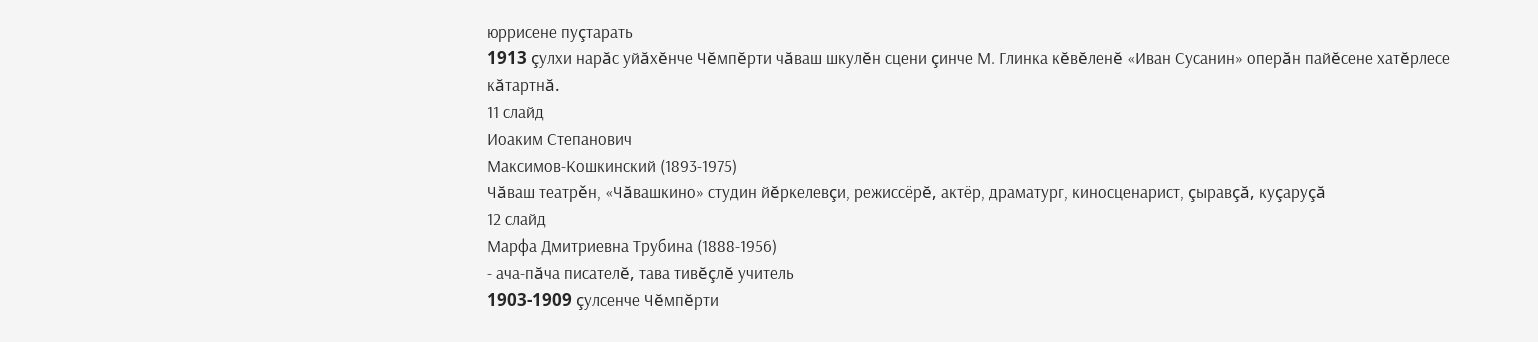юррисене пуçтарать
1913 çулхи нарăс уйăхĕнче Чĕмпĕрти чăваш шкулĕн сцени çинче М. Глинка кĕвĕленĕ «Иван Сусанин» оперăн пайĕсене хатĕрлесе кăтартнă.
11 слайд
Иоаким Степанович
Максимов-Кошкинский (1893-1975)
Чăваш театрěн, «Чăвашкино» студин йĕркелевçи, режиссёрĕ, актёр, драматург, киносценарист, çыравçă, куçаруçă
12 слайд
Марфа Дмитриевна Трубина (1888-1956)
- ача-пăча писателĕ, тава тивĕçлĕ учитель
1903-1909 çулсенче Чĕмпĕрти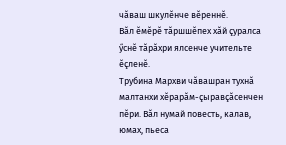чăваш шкулĕнче вĕреннĕ.
Вăл ĕмĕрĕ тăршшĕпех хăй çуралса ӳснĕ тăрăхри ялсенче учительте ĕçленĕ.
Трубина Мархви чăвашран тухнă малтанхи хĕрарăм-çыравçăсенчен пĕри. Вăл нумай повесть, калав, юмах, пьеса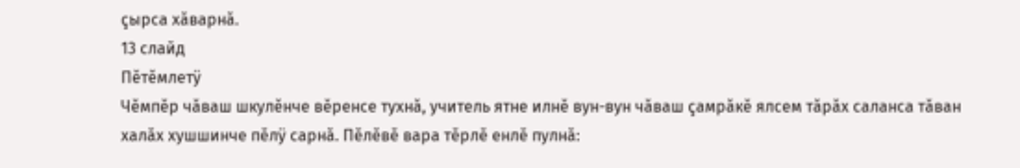çырса хăварнă.
13 слайд
Пĕтĕмлетÿ
Чĕмпĕр чăваш шкулĕнче вĕренсе тухнă, учитель ятне илнĕ вун-вун чăваш çамрăкĕ ялсем тăрăх саланса тăван халăх хушшинче пĕлÿ сарнă. Пĕлĕвĕ вара тĕрлĕ енлĕ пулнă: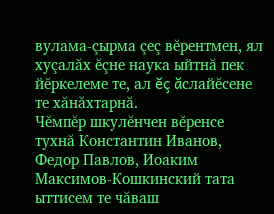вулама-çырма çеç вĕрентмен, ял хуçалăх ĕçне наука ыйтнă пек йĕркелеме те, ал ĕç ăслайĕсене те хăнăхтарнă.
Чĕмпĕр шкулĕнчен вĕренсе тухнă Константин Иванов, Федор Павлов, Иоаким Максимов-Кошкинский тата ыттисем те чăваш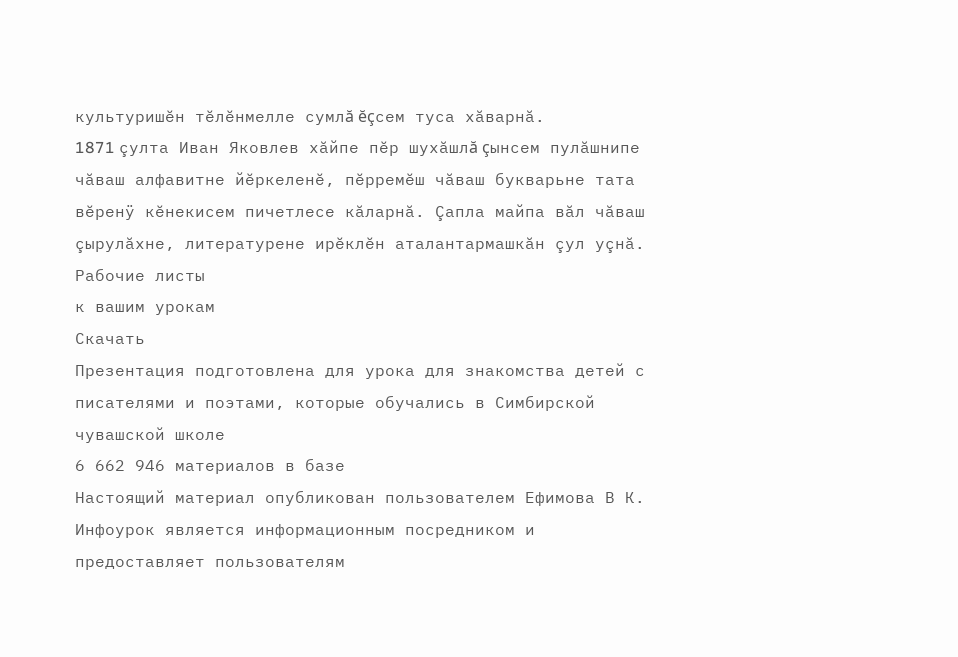культуришĕн тĕлĕнмелле сумлă ĕçсем туса хăварнă.
1871 çулта Иван Яковлев хăйпе пĕр шухăшлă çынсем пулăшнипе чăваш алфавитне йĕркеленĕ, пĕрремĕш чăваш букварьне тата вĕренÿ кĕнекисем пичетлесе кăларнă. Çапла майпа вăл чăваш çырулăхне, литературене ирĕклĕн аталантармашкăн çул уçнă.
Рабочие листы
к вашим урокам
Скачать
Презентация подготовлена для урока для знакомства детей с писателями и поэтами, которые обучались в Симбирской чувашской школе
6 662 946 материалов в базе
Настоящий материал опубликован пользователем Ефимова В К. Инфоурок является информационным посредником и предоставляет пользователям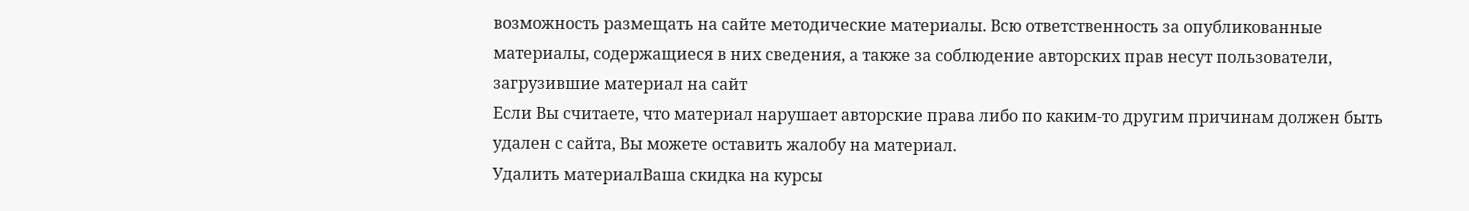возможность размещать на сайте методические материалы. Всю ответственность за опубликованные материалы, содержащиеся в них сведения, а также за соблюдение авторских прав несут пользователи, загрузившие материал на сайт
Если Вы считаете, что материал нарушает авторские права либо по каким-то другим причинам должен быть удален с сайта, Вы можете оставить жалобу на материал.
Удалить материалВаша скидка на курсы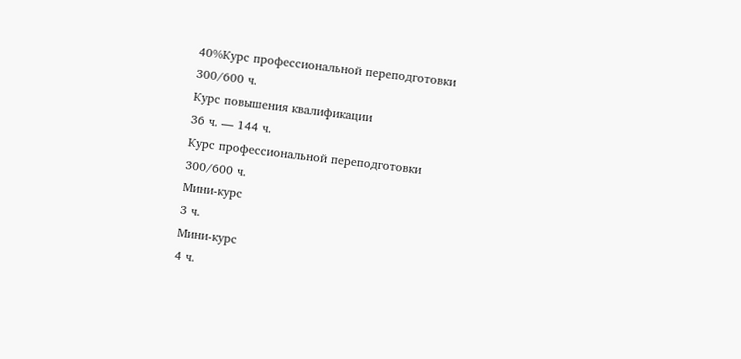40%Курс профессиональной переподготовки
300/600 ч.
Курс повышения квалификации
36 ч. — 144 ч.
Курс профессиональной переподготовки
300/600 ч.
Мини-курс
3 ч.
Мини-курс
4 ч.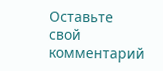Оставьте свой комментарий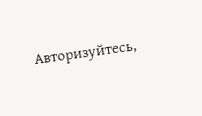Авторизуйтесь,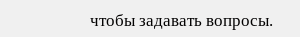чтобы задавать вопросы.